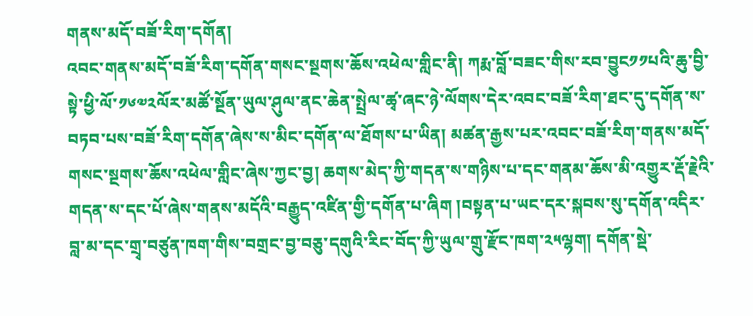གནས་མདོ་བཟོ་རིག་དགོན།
འབང་གནས་མདོ་བཟོ་རིག་དགོན་གསང་སྔགས་ཆོས་འཕེལ་གླིང་ནི། ཀརྨ་བློ་བཟང་གིས་རབ་བྱུང༡༡པའི་ཆུ་བྱི་སྟེ་ཕྱི་ལོ་༡༦༧༢ལོར་མཚོ་སྔོན་ཡུལ་ཤུལ་ནང་ཆེན་སྤྲེལ་ཚྭ་ཞང་ཉེ་ལོགས་དེར་འབང་བཟོ་རིག་ཐང་དུ་དགོན་ས་བཏབ་པས་བཟོ་རིག་དགོན་ཞེས་ས་མིང་དགོན་ལ་ཐོགས་པ་ཡིན། མཚན་རྒྱས་པར་འབང་བཟོ་རིག་གནས་མདོ་གསང་སྔགས་ཆོས་འཕེལ་གླིང་ཞེས་ཀྱང་བྱ། ཆགས་མེད་ཀྱི་གདན་ས་གཉིས་པ་དང་གནམ་ཆོས་མི་འགྱུར་རྡོ་རྗེའི་གདན་ས་དང་པོ་ཞེས་གནས་མདོའི་བརྒྱུད་འཛིན་གྱི་དགོན་པ་ཞིག །བསྟན་པ་ཡང་དར་སྐབས་སུ་དགོན་འདིར་བླ་མ་དང་གྲྭ་བཙུན་ཁག་གིས་བགྲང་བྱ་བཅུ་དགུའི་རིང་བོད་ཀྱི་ཡུལ་གྲུ་རྫོང་ཁག་༢༥ལྷག། དགོན་སྡེ་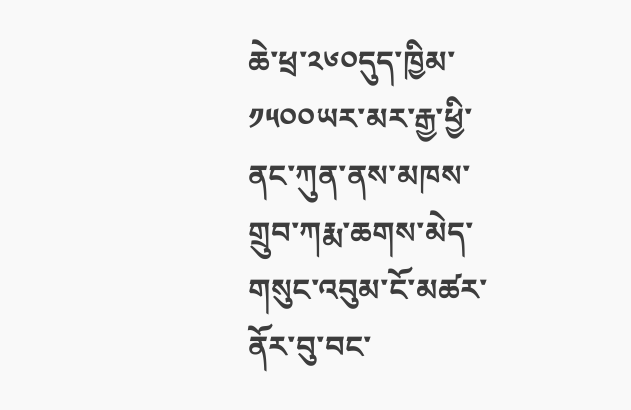ཆེ་ཕྲ་༢༦༠དུད་ཁྱིམ་༡༥༠༠ཡར་མར་རྒྱ་ཕྱི་ནང་ཀུན་ནས་མཁས་གྲུབ་ཀརྨ་ཆགས་མེད་གསུང་འབུམ་ངོ་མཚར་ནོར་བུ་བང་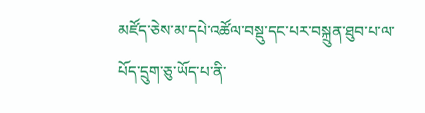མཛོད་ཅེས་མ་དཔེ་འཚོལ་བསྡུ་དང་པར་བསྐྲུན་ཐུབ་པ་ལ་པོད་དྲུག་ཅུ་ཡོད་པ་ནི་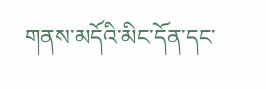གནས་མདོའི་མིང་དོན་དང་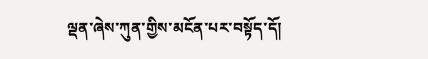ལྡན་ཞེས་ཀུན་གྱིས་མངོན་པར་བསྟོད་དོ།